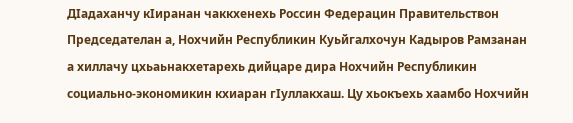ДIадаханчу кIиранан чаккхенехь Россин Федерацин Правительствон Председателан а, Нохчийн Республикин Куьйгалхочун Кадыров Рамзанан а хиллачу цхьаьнакхетарехь дийцаре дира Нохчийн Республикин социально-экономикин кхиаран гIуллакхаш. Цу хьокъехь хаамбо Нохчийн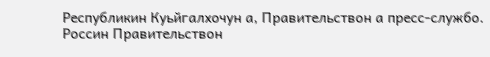Республикин Куьйгалхочун а, Правительствон а пресс-службо.
Россин Правительствон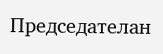Председателан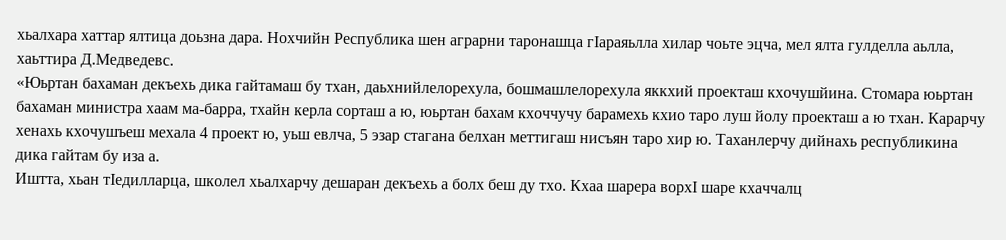хьалхара хаттар ялтица доьзна дара. Нохчийн Республика шен аграрни таронашца гIараяьлла хилар чоьте эцча, мел ялта гулделла аьлла, хаьттира Д.Медведевс.
«Юьртан бахаман декъехь дика гайтамаш бу тхан, даьхнийлелорехула, бошмашлелорехула яккхий проекташ кхочушйина. Стомара юьртан бахаман министра хаам ма-барра, тхайн керла сорташ а ю, юьртан бахам кхоччучу барамехь кхио таро луш йолу проекташ а ю тхан. Карарчу хенахь кхочушъеш мехала 4 проект ю, уьш евлча, 5 эзар стагана белхан меттигаш нисъян таро хир ю. Таханлерчу дийнахь республикина дика гайтам бу иза а.
Иштта, хьан тIедилларца, школел хьалхарчу дешаран декъехь а болх беш ду тхо. Кхаа шарера ворхI шаре кхаччалц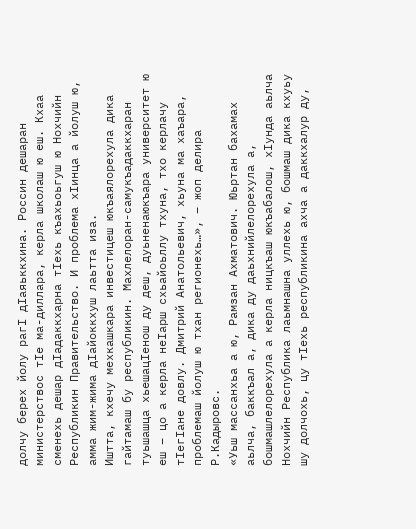долчу берех йолу рагI дIаяьккхина. Россин дешаран министерствос тIе ма-диллара, керла школаш ю еш. Кхаа сменехь дешар дIадаккхарна тIехь къахьоьгуш ю Нохчийн Республикин Правительство. И проблема хIинца а йолуш ю, амма жим-жима дIайоккхуш лаьтта иза.
Иштта, кхечу мехкашкара инвестицеш юкъаялорехула дика гайтамаш бу республикин. Махлелоран-самукъадаккхаран туьшашца хьешацIенош ду деш, дуьненаюкъара университет ю еш – цо а керла неIарш схьайоьллу тхуна, тхо керлачу тIегIане довлу. Дмитрий Анатольевич, хьуна ма хаъара, проблемаш йолуш ю тхан регионехь…», – жоп делира Р.Кадыровс.
«Уьш массанхьа а ю, Рамзан Ахматович. Юьртан бахамах аьлча, баккъал а, дика ду даьхнийлелорехула а, бошмашлелорехула а керла ницкъаш юкъабалош, хIунда аьлча Нохчийн Республика лаьмнашна уллехь ю, бошмаш дика кхуьу шу долчохь, цу тIехь республикина ахча а даккхалур ду,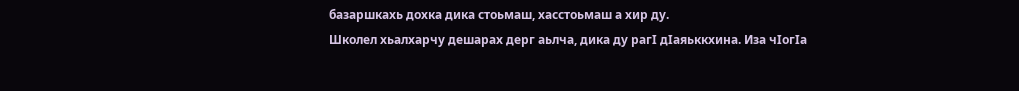базаршкахь дохка дика стоьмаш, хасстоьмаш а хир ду.
Школел хьалхарчу дешарах дерг аьлча, дика ду рагI дIаяьккхина. Иза чIогIа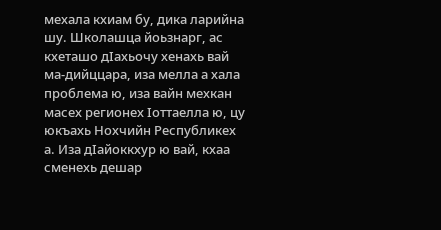мехала кхиам бу, дика ларийна шу. Школашца йоьзнарг, ас кхеташо дIахьочу хенахь вай ма-дийццара, иза мелла а хала проблема ю, иза вайн мехкан масех регионех Iоттаелла ю, цу юкъахь Нохчийн Республикех а. Иза дIайоккхур ю вай, кхаа сменехь дешар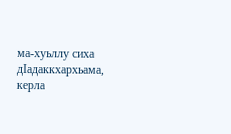ма-хуьллу сиха дIадаккхархьама, керла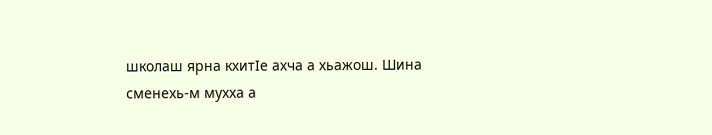школаш ярна кхитIе ахча а хьажош. Шина сменехь-м мухха а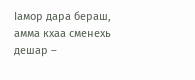Iамор дара бераш, амма кхаа сменехь дешар –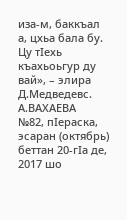иза-м, баккъал а, цхьа бала бу. Цу тIехь къахьоьгур ду вай», – элира Д.Медведевс.
А.ВАХАЕВА
№82, пIераска, эсаран (октябрь) беттан 20-гIа де, 2017 шо